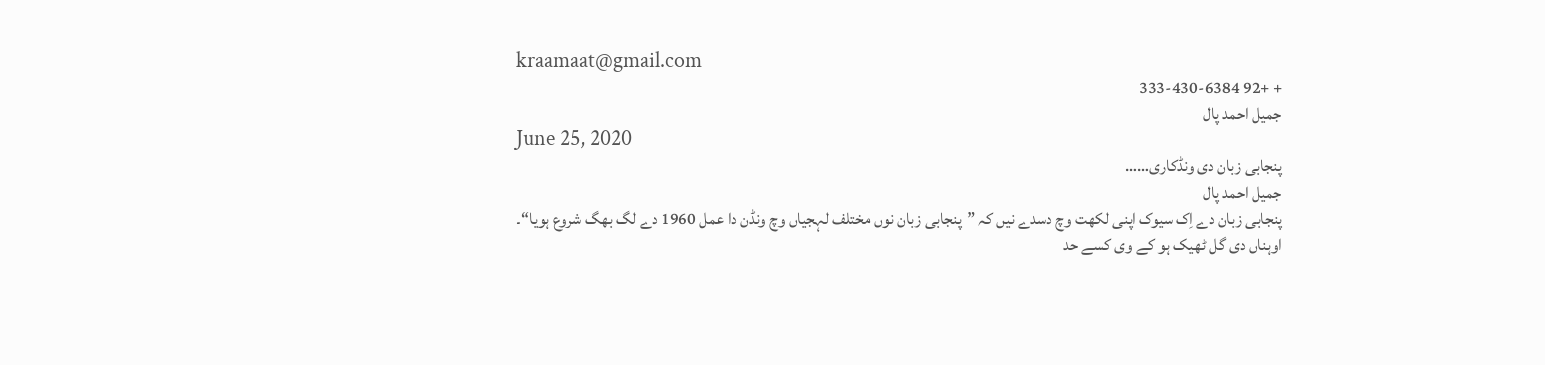kraamaat@gmail.com
+ +92 333-430-6384
جمیل احمد پال
June 25, 2020
پنجابی زبان دی ونڈکاری……
جمیل احمد پال
پنجابی زبان دے اِک سیوک اپنی لکھت وچ دسدے نیں کہ ”پنجابی زبان نوں مختلف لہجیاں وچ ونڈن دا عمل 1960 دے لگ بھگ شروع ہویا“۔
اوہناں دی گل ٹھیک ہو کے وی کسے حد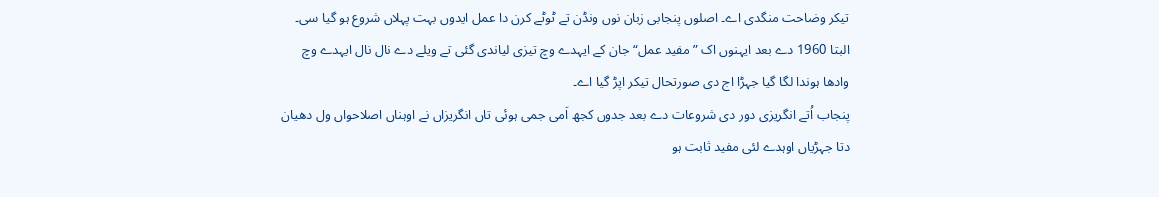تیکر وضاحت منگدی اے۔ اصلوں پنجابی زبان نوں ونڈن تے ٹوٹے کرن دا عمل ایدوں بہت پہلاں شروع ہو گیا سی۔ البتا 1960 دے بعد ایہنوں اک ”مفید عمل“ جان کے ایہدے وچ تیزی لیاندی گئی تے ویلے دے نال نال ایہدے وچ وادھا ہوندا لگا گیا جہڑا اج دی صورتحال تیکر اپڑ گیا اے۔
پنجاب اُتے انگریزی دور دی شروعات دے بعد جدوں کجھ اَمی جمی ہوئی تاں انگریزاں نے اوہناں اصلاحواں ول دھیان دتا جہڑیاں اوہدے لئی مفید ثابت ہو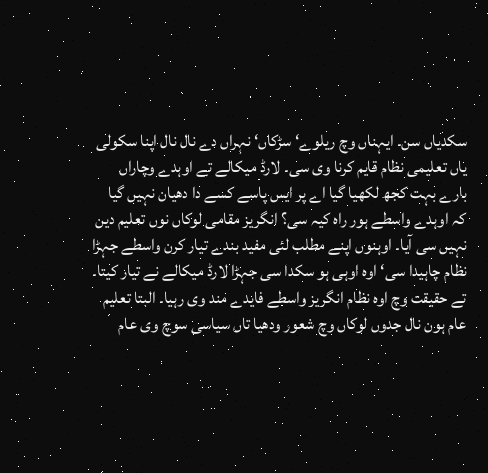سکدیاں سن۔ ایہناں وچ ریلوے‘ سڑکاں‘ نہراں دے نال نال اپنا سکولی یاں تعلیمی نظام قایم کرنا وی سی۔ لارڈ میکالے تے اوہدے وچاراں بارے بہت کجھ لکھیا گیا اے پر ایس پاسے کسے دا دھیان نہیں گیا کہ اوہدے واسطے ہور راہ کیہ سی؟ انگریز مقامی لوکاں نوں تعلیم دین نہیں سی آیا۔ اوہنوں اپنے مطلب لئی مفید بندے تیار کرن واسطے جہڑا نظام چاہیدا سی‘ اوہ اوہی ہو سکدا سی جہڑا لارڈ میکالے نے تیار کیتا۔ تے حقیقت وچ اوہ نظام انگریز واسطے فایدے مند وی رہیا۔ البتا تعلیم عام ہون نال جدوں لوکاں وچ شعور ودھیا تاں سیاسی سوچ وی عام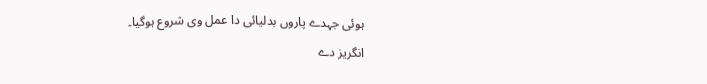ہوئی جہدے پاروں بدلیائی دا عمل وی شروع ہوگیا۔
انگریز دے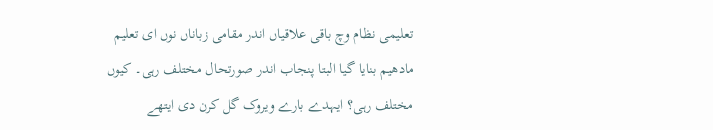تعلیمی نظام وچ باقی علاقیاں اندر مقامی زباناں نوں ای تعلیم مادھیم بنایا گیا البتا پنجاب اندر صورتحال مختلف رہی۔ کیوں مختلف رہی؟ ایہدے بارے ویروک گل کرن دی ایتھے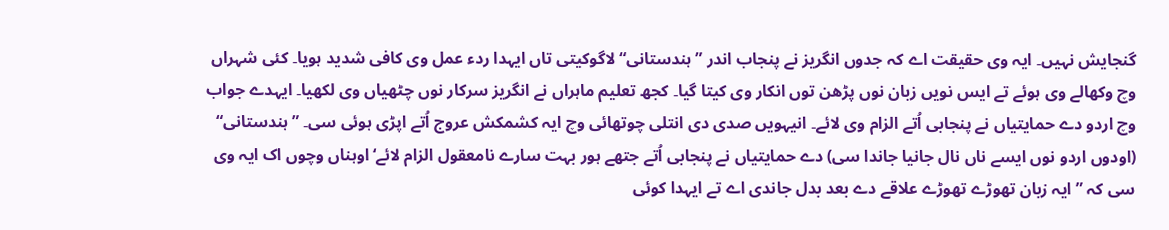گنجایش نہیں۔ ایہ وی حقیقت اے کہ جدوں انگریز نے پنجاب اندر ”ہندستانی“ لاگوکیتی تاں ایہدا ردء عمل وی کافی شدید ہویا۔ کئی شہراں وچ وکھالے وی ہوئے تے ایس نویں زبان نوں پڑھن توں انکار وی کیتا گیا۔ کجھ تعلیم ماہراں نے انگریز سرکار نوں چٹھیاں وی لکھیا۔ ایہدے جواب وچ اردو دے حمایتیاں نے پنجابی اُتے الزام وی لائے۔ انیہویں صدی دی انتلی چوتھائی وچ ایہ کشمکش عروج اُتے اپڑی ہوئی سی۔ ”ہندستانی“ (اودوں اردو نوں ایسے ناں نال جانیا جاندا سی) دے حمایتیاں نے پنجابی اُتے جتھے ہور بہت سارے نامعقول الزام لائے‘ اوہناں وچوں اک ایہ وی سی کہ ”ایہ زبان تھوڑے تھوڑے علاقے دے بعد بدل جاندی اے تے ایہدا کوئی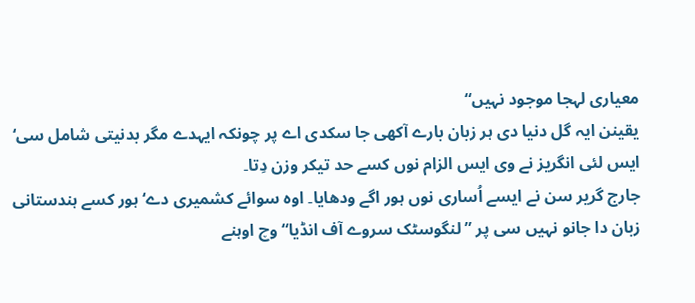معیاری لہجا موجود نہیں“
یقینن ایہ گل دنیا دی ہر زبان بارے آکھی جا سکدی اے پر چونکہ ایہدے مگر بدنیتی شامل سی‘ ایس لئی انگریز نے وی ایس الزام نوں کسے حد تیکر وزن دِتا۔
جارج گریر سن نے ایسے اُساری نوں ہور اگے ودھایا۔ اوہ سوائے کشمیری دے‘ ہور کسے ہندستانی زبان دا جانو نہیں سی پر ”لنگوسٹک سروے آف انڈیا“ وچ اوہنے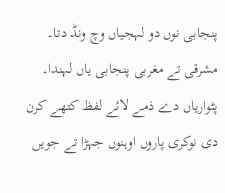پنجابی نوں دو لہجیاں وچ ونڈ دتا۔ مشرقی تے مغربی پنجابی یاں لہندا۔ پٹواریاں دے ذمے لائے لفظ کتھے کرن دی نوکری پاروں اوہنوں جہڑا تے جویں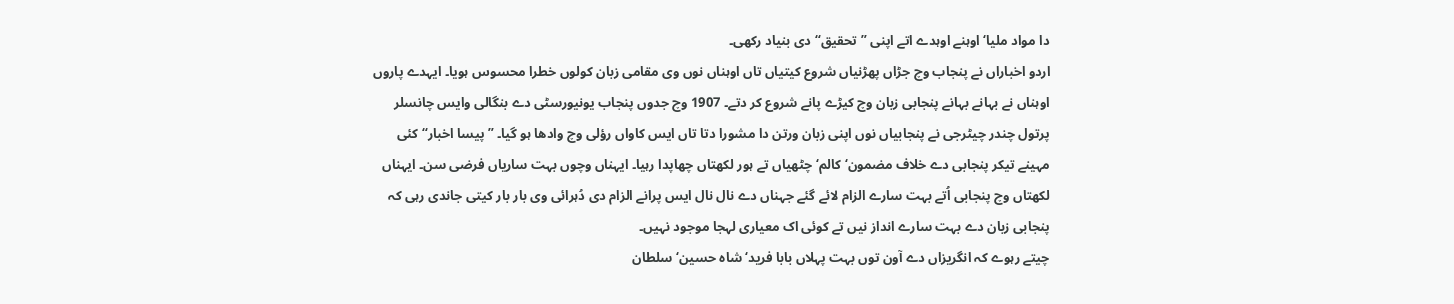دا مواد ملیا‘ اوہنے اوہدے اتے اپنی ”تحقیق“ دی بنیاد رکھی۔
اردو اخباراں نے پنجاب وچ جڑاں پھڑنیاں شروع کیتیاں تاں اوہناں نوں وی مقامی زبان کولوں خطرا محسوس ہویا۔ ایہدے پاروں اوہناں نے بہانے بہانے پنجابی زبان وچ کیڑے پانے شروع کر دتے۔ 1907 وچ جدوں پنجاب یونیورسٹی دے بنگالی وایس چانسلر پرتول چندر چیٹرجی نے پنجابیاں نوں اپنی زبان ورتن دا مشورا دتا تاں ایس کاواں رؤلی وچ وادھا ہو گیا۔ ”پیسا اخبار“ کئی مہینے تیکر پنجابی دے خلاف مضمون‘ کالم‘ چٹھیاں تے ہور لکھتاں چھاپدا رہیا۔ ایہناں وچوں بہت ساریاں فرضی سن۔ ایہناں لکھتاں وچ پنجابی اُتے بہت سارے الزام لائے گئے جہناں دے نال نال ایس پرانے الزام دی دُہرائی وی بار بار کیتی جاندی رہی کہ پنجابی زبان دے بہت سارے انداز نیں تے کوئی اک معیاری لہجا موجود نہیں۔
چیتے رہوے کہ انگریزاں دے آون توں بہت پہلاں بابا فرید‘ شاہ حسین‘ سلطان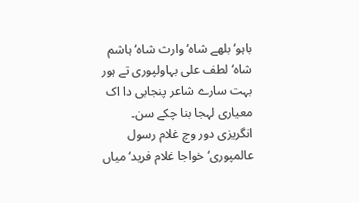باہو‘ بلھے شاہ‘ وارث شاہ‘ ہاشم شاہ‘ لطف علی بہاولپوری تے ہور بہت سارے شاعر پنجابی دا اک معیاری لہجا بنا چکے سن۔ انگریزی دور وچ غلام رسول عالمپوری‘ خواجا غلام فرید‘ میاں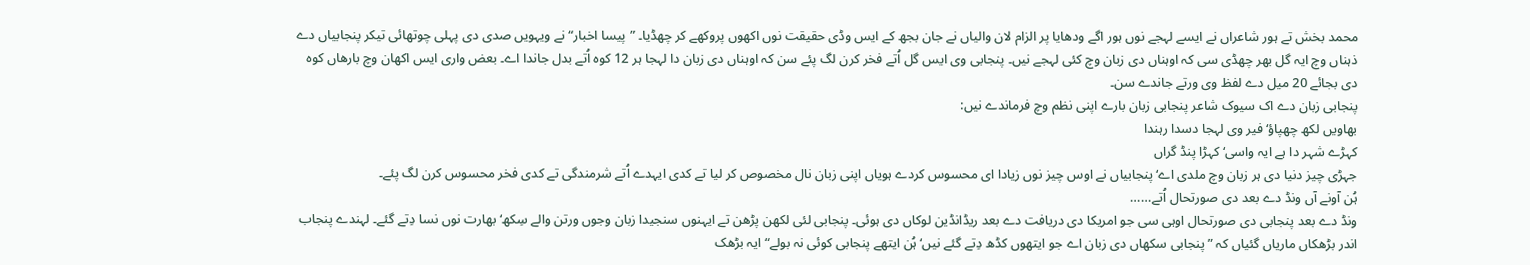محمد بخش تے ہور شاعراں نے ایسے لہجے نوں ہور اگے ودھایا پر الزام لان والیاں نے جان بجھ کے ایس وڈی حقیقت نوں اکھوں پروکھے کر چھڈیا۔ ”پیسا اخبار“ نے ویہویں صدی دی پہلی چوتھائی تیکر پنجابیاں دے ذہناں وچ ایہ گل بھر چھڈی سی کہ اوہناں دی زبان وچ کئی لہجے نیں۔ پنجابی وی ایس گل اُتے فخر کرن لگ پئے سن کہ اوہناں دی زبان دا لہجا ہر 12 کوہ اُتے بدل جاندا اے۔ بعض واری ایس اکھان وچ بارھاں کوہ دی بجائے 20 میل دے لفظ وی ورتے جاندے سن۔
پنجابی زبان دے اک سیوک شاعر پنجابی زبان بارے اپنی نظم وچ فرماندے نیں:
بھاویں لکھ چھپاؤ‘ فیر وی لہجا دسدا رہندا
کہڑے شہر دا ہے ایہ واسی‘ کہڑا پنڈ گراں
جہڑی چیز دنیا دی ہر زبان وچ ملدی اے‘ پنجابیاں نے اوس چیز نوں زیادا ای محسوس کردے ہویاں اپنی زبان نال مخصوص کر لیا تے کدی ایہدے اُتے شرمندگی تے کدی فخر محسوس کرن لگ پئے۔
ہُن آونے آں ونڈ دے بعد دی صورتحال اُتے……
ونڈ دے بعد پنجابی دی صورتحال اوہی سی جو امریکا دی دریافت دے بعد ریڈانڈین لوکاں دی ہوئی۔ پنجابی لئی لکھن پڑھن تے ایہنوں سنجیدا زبان وجوں ورتن والے سِکھ‘ بھارت نوں نسا دِتے گئے۔ لہندے پنجاب اندر بڑھکاں ماریاں گئیاں کہ ”پنجابی سکھاں دی زبان اے جو ایتھوں کڈھ دِتے گئے نیں‘ ہُن ایتھے پنجابی کوئی نہ بولے“ ایہ بڑھک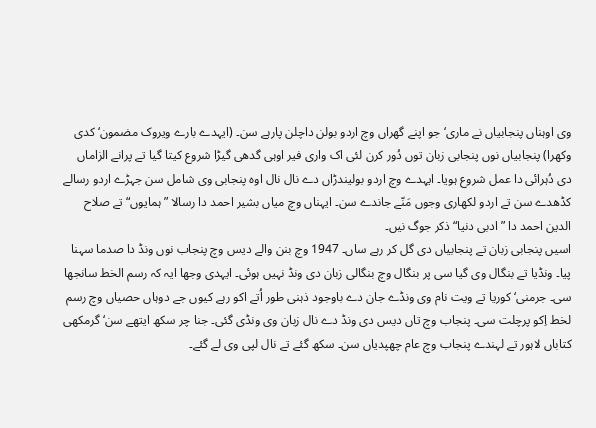وی اوہناں پنجابیاں نے ماری‘ جو اپنے گھراں وچ اردو بولن داچلن پارہے سن۔ (ایہدے بارے ویروک مضمون‘ کدی وکھرا) پنجابیاں نوں پنجابی زبان توں دُور کرن لئی اک واری فیر اوہی گدھی گیڑا شروع کیتا گیا تے پرانے الزاماں دی دُہرائی دا عمل شروع ہویا۔ ایہدے وچ اردو بولیندڑاں دے نال نال اوہ پنجابی وی شامل سن جہڑے اردو رسالے کڈھدے سن تے اردو لکھاری وجوں مَنّے جاندے سن۔ ایہناں وچ میاں بشیر احمد دا رسالا ”ہمایوں“ تے صلاح الدین احمد دا ”ادبی دنیا“ ذکر جوگ نیں۔
اسیں پنجابی زبان تے پنجابیاں دی گل کر رہے ساں۔ 1947 وچ بنن والے دیس وچ پنجاب نوں ونڈ دا صدما سہنا پیا۔ ونڈیا تے بنگال وی گیا سی پر بنگال وچ بنگالی زبان دی ونڈ نہیں ہوئی۔ ایہدی وجھا ایہ کہ رسم الخط سانجھا سی۔ جرمنی‘ کوریا تے ویت نام وی ونڈے جان دے باوجود ذہنی طور اُتے اکو رہے کیوں جے دوہاں حصیاں وچ رسم لخط اِکو پرچلت سی۔ پنجاب وچ تاں دیس دی ونڈ دے نال زبان وی ونڈی گئی۔ جنا چر سکھ ایتھے سن‘ گرمکھی کتاباں لاہور تے لہندے پنجاب وچ عام چھپدیاں سن۔ سکھ گئے تے نال لپی وی لے گئے۔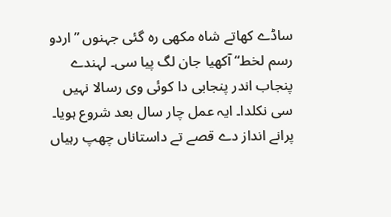ساڈے کھاتے شاہ مکھی رہ گئی جہنوں ”اردو رسم لخط“ آکھیا جان لگ پیا سی۔ لہندے پنجاب اندر پنجابی دا کوئی وی رسالا نہیں سی نکلدا۔ ایہ عمل چار سال بعد شروع ہویا۔ پرانے انداز دے قصے تے داستاناں چھپ رہیاں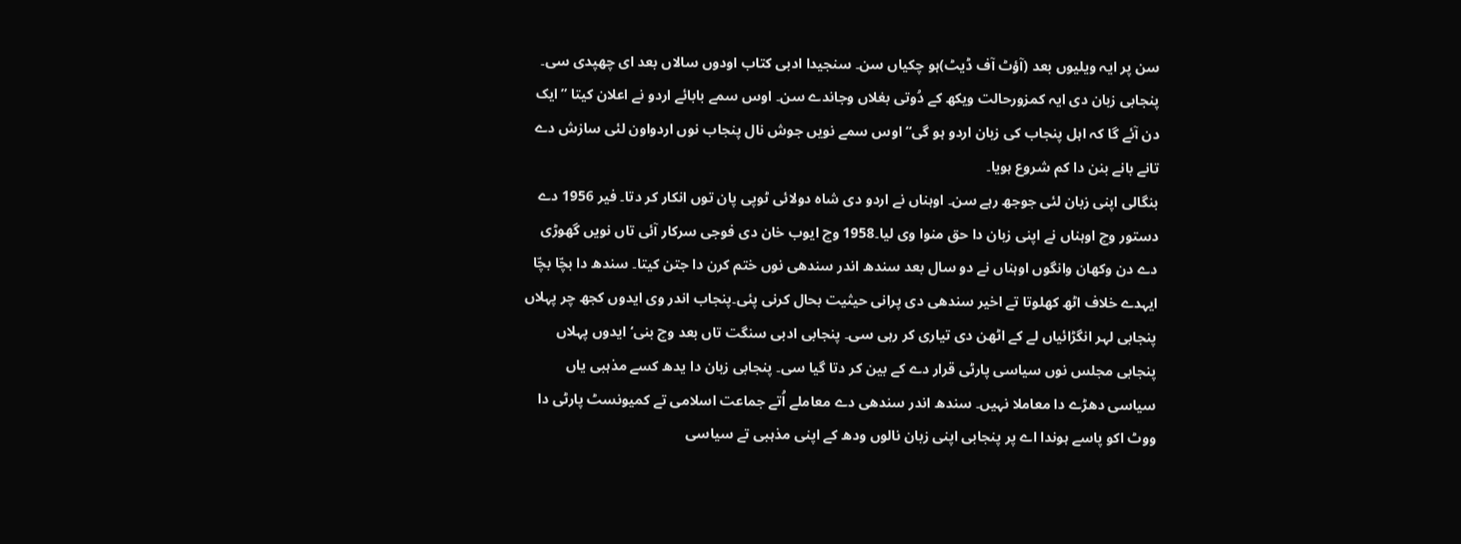سن پر ایہ ویلیوں بعد (آؤٹ آف ڈیٹ)ہو چکیاں سن۔ سنجیدا ادبی کتاب اودوں سالاں بعد ای چھپدی سی۔ پنجابی زبان دی ایہ کمزورحالت ویکھ کے دُوتی بغلاں وجاندے سن۔ اوس سمے بابائے اردو نے اعلان کیتا ”ایک دن آئے گا کہ اہل پنجاب کی زبان اردو ہو گی“ اوس سمے نویں جوش نال پنجاب نوں اردواون لئی سازش دے تانے بانے بنن دا کم شروع ہویا۔
بنگالی اپنی زبان لئی جوجھ رہے سن۔ اوہناں نے اردو دی شاہ دولائی ٹوپی پان توں انکار کر دتا۔ فیر 1956 دے دستور وچ اوہناں نے اپنی زبان دا حق منوا وی لیا۔1958 وچ ایوب خان دی فوجی سرکار آئی تاں نویں گھوڑی دے دن وکھان وانگوں اوہناں نے دو سال بعد سندھ اندر سندھی نوں ختم کرن دا جتن کیتا۔ سندھ دا بچّا بچّا ایہدے خلاف اٹھ کھلوتا تے اخیر سندھی دی پرانی حیثیت بحال کرنی پئی۔پنجاب اندر وی ایدوں کجھ چر پہلاں پنجابی لہر انگڑائیاں لے کے اٹھن دی تیاری کر رہی سی۔ پنجابی ادبی سنگت تاں بعد وچ بنی‘ ایدوں پہلاں پنجابی مجلس نوں سیاسی پارٹی قرار دے کے بین کر دتا گیا سی۔ پنجابی زبان دا یدھ کسے مذہبی یاں سیاسی دھڑے دا معاملا نہیں۔ سندھ اندر سندھی دے معاملے اُتے جماعت اسلامی تے کمیونسٹ پارٹی دا ووٹ اکو پاسے ہوندا اے پر پنجابی اپنی زبان نالوں ودھ کے اپنی مذہبی تے سیاسی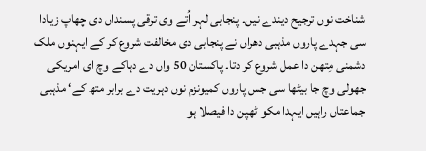شناخت نوں ترجیح دیندے نیں۔ پنجابی لہر اُتے وی ترقی پسنداں دی چھاپ زیادا سی جہدے پاروں مذہبی دھراں نے پنجابی دی مخالفت شروع کر کے ایہنوں ملک دشمنی مِتھن دا عمل شروع کر دتا۔ پاکستان 50 واں دے دہاکے وچ ای امریکی جھولی وچ جا بیٹھا سی جس پاروں کمیونزم نوں دہریت دے برابر متھ کے‘ مذہبی جماعتاں راہیں ایہدا مکو ٹھپن دا فیصلا ہو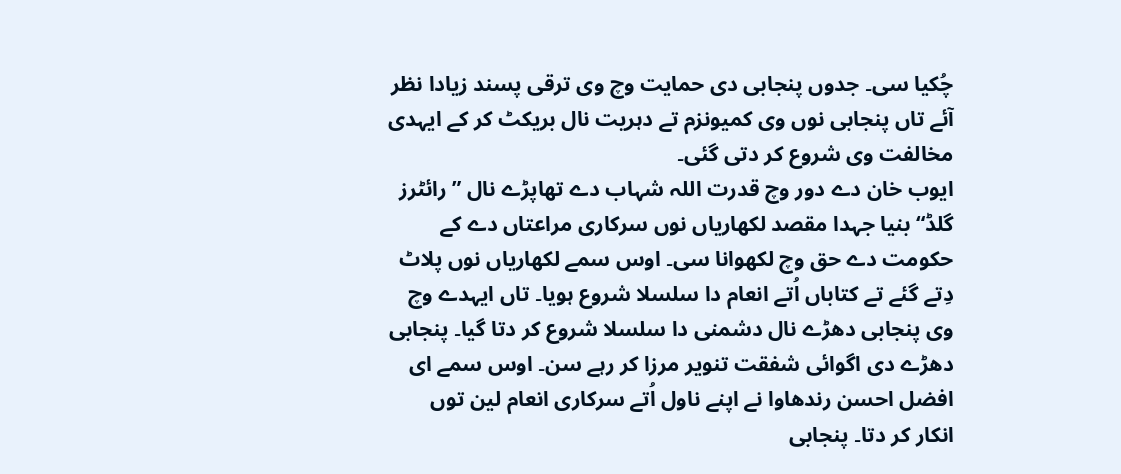چُکیا سی۔ جدوں پنجابی دی حمایت وچ وی ترقی پسند زیادا نظر آئے تاں پنجابی نوں وی کمیونزم تے دہریت نال بریکٹ کر کے ایہدی مخالفت وی شروع کر دتی گئی۔
ایوب خان دے دور وچ قدرت اللہ شہاب دے تھاپڑے نال ”رائٹرز گلڈ“ بنیا جہدا مقصد لکھاریاں نوں سرکاری مراعتاں دے کے حکومت دے حق وچ لکھوانا سی۔ اوس سمے لکھاریاں نوں پلاٹ دِتے گئے تے کتاباں اُتے انعام دا سلسلا شروع ہویا۔ تاں ایہدے وچ وی پنجابی دھڑے نال دشمنی دا سلسلا شروع کر دتا گیا۔ پنجابی دھڑے دی اگوائی شفقت تنویر مرزا کر رہے سن۔ اوس سمے ای افضل احسن رندھاوا نے اپنے ناول اُتے سرکاری انعام لین توں انکار کر دتا۔ پنجابی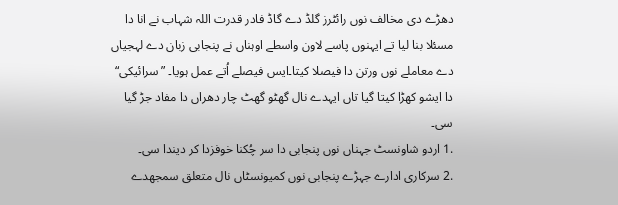دھڑے دی مخالف نوں رائٹرز گلڈ دے گاڈ فادر قدرت اللہ شہاب نے انا دا مسئلا بنا لیا تے ایہنوں پاسے لاون واسطے اوہناں نے پنجابی زبان دے لہجیاں دے معاملے نوں ورتن دا فیصلا کیتا۔ایس فیصلے اُتے عمل ہویا۔ ”سرائیکی“ دا ایشو کھڑا کیتا گیا تاں ایہدے نال گھٹو گھٹ چار دھراں دا مفاد جڑ گیا سی۔
.1 اردو شاونسٹ جہناں نوں پنجابی دا سر چُکنا خوفزدا کر دیندا سی۔
.2 سرکاری ادارے جہڑے پنجابی نوں کمیونسٹاں نال متعلق سمجھدے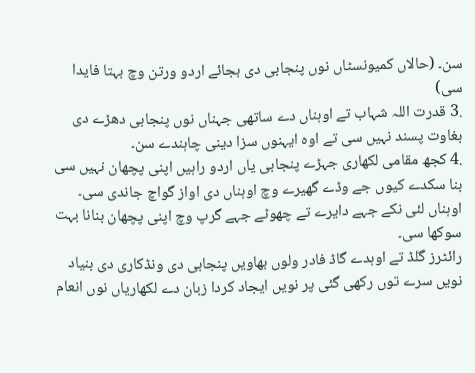سن۔ (حالاں کمیونسٹاں نوں پنجابی دی بجائے اردو ورتن وچ بہتا فایدا سی)
.3 قدرت اللہ شہاب تے اوہناں دے ساتھی جہناں نوں پنجابی دھڑے دی بغاوت پسند نہیں سی تے اوہ ایہنوں سزا دینی چاہندے سن۔
.4 کجھ مقامی لکھاری جہڑے پنجابی یاں اردو راہیں اپنی پچھان نہیں سی بنا سکدے کیوں جے وڈے گھیرے وچ اوہناں دی اواز گواچ جاندی سی۔ اوہناں لئی نکے جہے دایرے تے چھوٹے جہے گرپ وچ اپنی پچھان بنانا بہت سوکھا سی۔
رائٹرز گلڈ تے اوہدے گاڈ فادر ولوں بھاویں پنجابی دی ونڈکاری دی بنیاد نویں سرے توں رکھی گئی پر نویں ایجاد کردا زبان دے لکھاریاں نوں انعام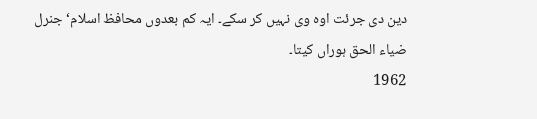دین دی جرئت اوہ وی نہیں کر سکے۔ ایہ کم بعدوں محافظ اسلام‘ جنرل ضیاء الحق ہوراں کیتا۔
1962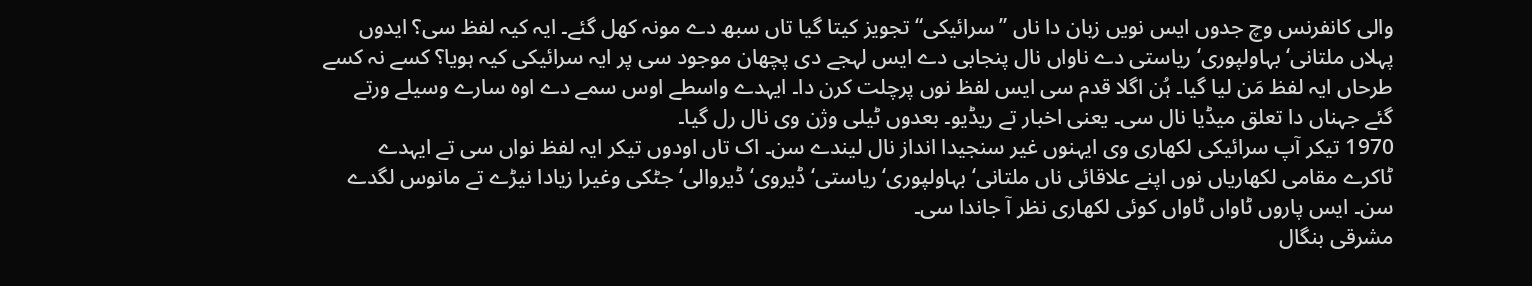والی کانفرنس وچ جدوں ایس نویں زبان دا ناں ”سرائیکی“ تجویز کیتا گیا تاں سبھ دے مونہ کھل گئے۔ ایہ کیہ لفظ سی؟ ایدوں پہلاں ملتانی‘ بہاولپوری‘ ریاستی دے ناواں نال پنجابی دے ایس لہجے دی پچھان موجود سی پر ایہ سرائیکی کیہ ہویا؟ کسے نہ کسے طرحاں ایہ لفظ مَن لیا گیا۔ ہُن اگلا قدم سی ایس لفظ نوں پرچلت کرن دا۔ ایہدے واسطے اوس سمے دے اوہ سارے وسیلے ورتے گئے جہناں دا تعلق میڈیا نال سی۔ یعنی اخبار تے ریڈیو۔ بعدوں ٹیلی وژن وی نال رل گیا۔
1970 تیکر آپ سرائیکی لکھاری وی ایہنوں غیر سنجیدا انداز نال لیندے سن۔ اک تاں اودوں تیکر ایہ لفظ نواں سی تے ایہدے ٹاکرے مقامی لکھاریاں نوں اپنے علاقائی ناں ملتانی‘ بہاولپوری‘ ریاستی‘ ڈیروی‘ ڈیروالی‘ جٹکی وغیرا زیادا نیڑے تے مانوس لگدے سن۔ ایس پاروں ٹاواں ٹاواں کوئی لکھاری نظر آ جاندا سی۔
مشرقی بنگال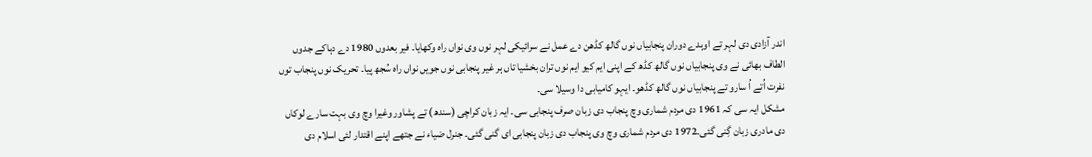اندر آزادی دی لہر تے اوہدے دوران پنجابیاں نوں گالھ کڈھن دے عمل نے سرائیکی لہر نوں وی نواں راہ وکھایا۔ فیر بعدوں 1980 دے دہاکے جدوں الطاف بھائی نے وی پنجابیاں نوں گالھ کڈھ کے اپنی ایم کیو ایم نوں تران بخشیا تاں ہر غیر پنجابی نوں جویں نواں راہ سُجھ پیا۔ تحریک نوں پنجاب توں نفرت اُتے اُ سارو تے پنجابیاں نوں گالھ کڈھو۔ ایہو کامیابی دا وسیلا سی۔
مشکل ایہ سی کہ 1961 دی مردم شماری وچ پنجاب دی زبان صرف پنجابی سی۔ ایہ زبان کراچی (سندھ) تے پشاور وغیرا وچ وی بہت سارے لوکاں دی مادری زبان گِنی گئی۔1972 دی مردم شماری وچ وی پنجاب دی زبان پنجابی ای گنی گئی۔ جنرل ضیاء نے جتھے اپنے اقتدار لئی اسلام دی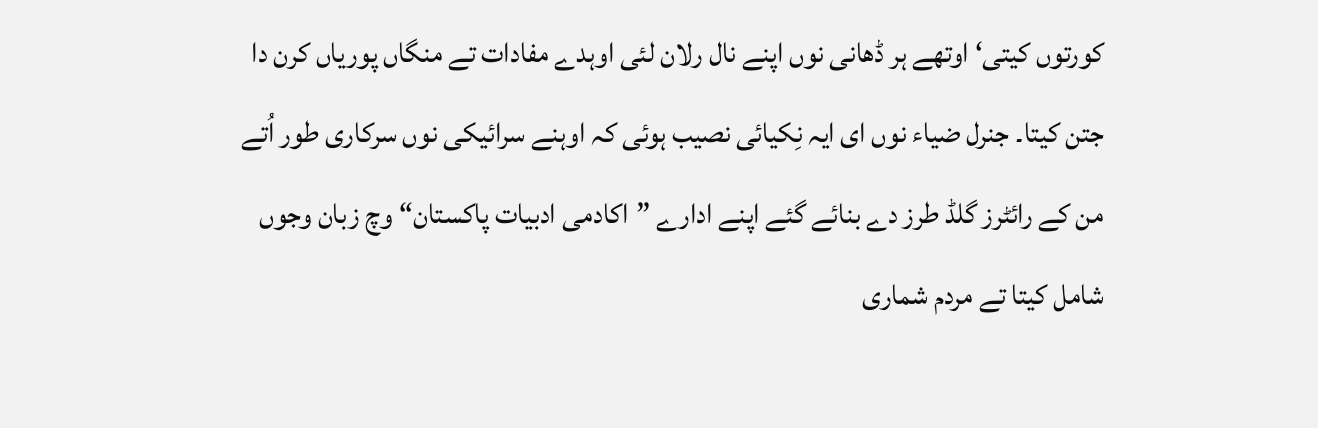کورتوں کیتی‘ اوتھے ہر ڈھانی نوں اپنے نال رلان لئی اوہدے مفادات تے منگاں پوریاں کرن دا جتن کیتا۔ جنرل ضیاء نوں ای ایہ نِکیائی نصیب ہوئی کہ اوہنے سرائیکی نوں سرکاری طور اُتے من کے رائٹرز گلڈ طرز دے بنائے گئے اپنے ادارے ”اکادمی ادبیات پاکستان“ وچ زبان وجوں شامل کیتا تے مردم شماری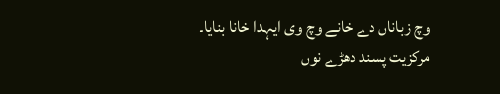وچ زباناں دے خانے وچ وی ایہدا خانا بنایا۔
مرکزیت پسند دھڑے نوں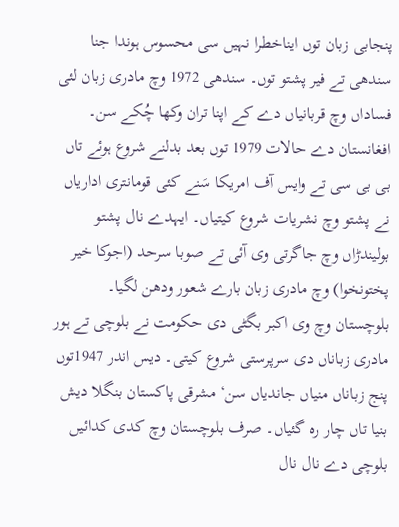پنجابی زبان توں ایناخطرا نہیں سی محسوس ہوندا جنا سندھی تے فیر پشتو توں۔ سندھی 1972 وچ مادری زبان لئی فساداں وچ قربانیاں دے کے اپنا تران وکھا چُکے سن۔ افغانستان دے حالات 1979 توں بعد بدلنے شروع ہوئے تاں بی بی سی تے وایس آف امریکا سَنے کئی قومانتری اداریاں نے پشتو وچ نشریات شروع کیتیاں۔ ایہدے نال پشتو بولیندڑاں وچ جاگرتی وی آئی تے صوبا سرحد (اجوکا خیر پختونخوا) وچ مادری زبان بارے شعور ودھن لگیا۔ بلوچستان وچ وی اکبر بگٹی دی حکومت نے بلوچی تے ہور مادری زباناں دی سرپرستی شروع کیتی۔ دیس اندر 1947توں پنج زباناں منیاں جاندیاں سن‘ مشرقی پاکستان بنگلا دیش بنیا تاں چار رہ گئیاں۔ صرف بلوچستان وچ کدی کدائیں بلوچی دے نال نال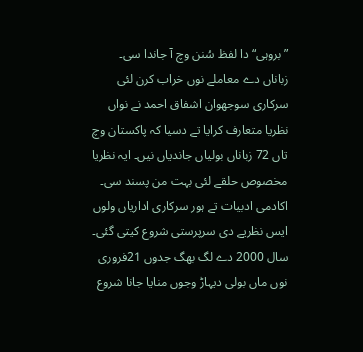”بروہی“ دا لفظ سُنن وچ آ جاندا سی۔
زباناں دے معاملے نوں خراب کرن لئی سرکاری سوجھوان اشفاق احمد نے نواں نظریا متعارف کرایا تے دسیا کہ پاکستان وچ تاں 72 زباناں بولیاں جاندیاں نیں۔ ایہ نظریا مخصوص حلقے لئی بہت من پسند سی۔ اکادمی ادبیات تے ہور سرکاری اداریاں ولوں ایس نظریے دی سرپرستی شروع کیتی گئی۔ سال 2000 دے لگ بھگ جدوں 21فروری نوں ماں بولی دیہاڑ وجوں منایا جانا شروع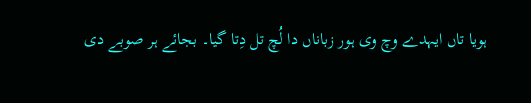ہویا تاں ایہدے وچ وی ہور زباناں دا لُچ تل دِتا گیا۔ بجائے ہر صوبے دی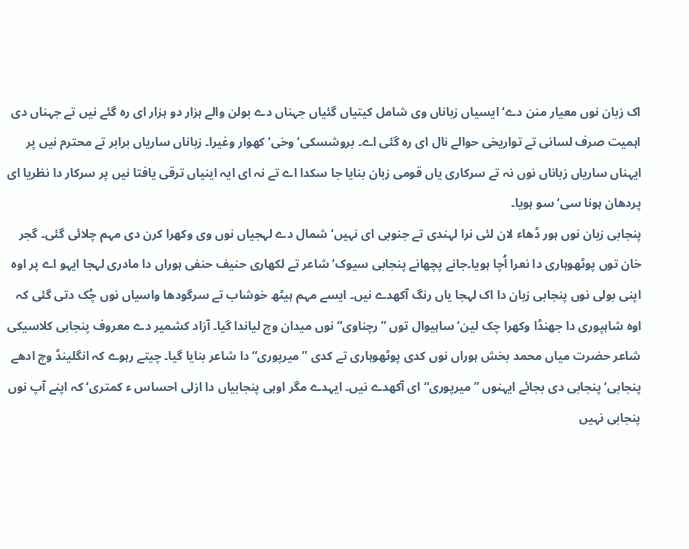اک زبان نوں معیار منن دے‘ ایسیاں زباناں وی شامل کیتیاں گئیاں جہناں دے بولن والے ہزار دو ہزار ای رہ گئے نیں تے جہناں دی اہمیت صرف لسانی تے تواریخی حوالے نال ای رہ گئی اے۔ بروشسکی‘ وخی‘ کھوار وغیرا۔ زباناں ساریاں برابر تے محترم نیں پر ایہناں ساریاں زباناں نوں نہ تے سرکاری یاں قومی زبان بنایا جا سکدا اے تے نہ ای ایہ اینیاں ترقی یافتا نیں پر سرکار دا نظریا ای پردھان ہونا سی‘ سو ہویا۔
پنجابی زبان نوں ہور ڈھاء لان لئی نرا لہندی تے جنوبی ای نہیں‘ شمال دے لہجیاں نوں وی وکھرا کرن دی مہم چلائی گئی۔ گجر خان توں پوٹھوہاری دا نعرا اُچا ہویا۔جانے پچھانے پنجابی سیوک‘ شاعر تے لکھاری حنیف حنفی ہوراں دا مادری لہجا ایہو اے پر اوہ اپنی بولی نوں پنجابی زبان دا اک لہجا یاں رنگ آکھدے نیں۔ ایسے مہم ہیٹھ خوشاب تے سرگودھا واسیاں نوں چُک دتی گئی کہ اوہ شاہپوری دا جھنڈا وکھرا چک لین‘ ساہیوال توں ”رچناوی“ نوں میدان وچ لیاندا گیا۔ آزاد کشمیر دے معروف پنجابی کلاسیکی شاعر حضرت میاں محمد بخش ہوراں نوں کدی پوٹھوہاری تے کدی ”میرپوری“ دا شاعر بنایا گیا۔ چیتے رہوے کہ انگلینڈ وچ ادھے پنجابی‘ پنجابی دی بجائے ایہنوں ”میرپوری“ ای آکھدے نیں۔ ایہدے مگر اوہی پنجابیاں دا ازلی احساس ء کمتری‘ کہ اپنے آپ نوں پنجابی نہیں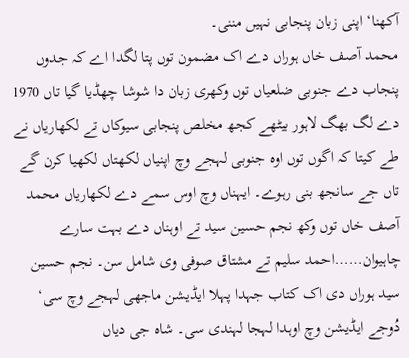آکھنا‘ اپنی زبان پنجابی نہیں مننی۔
محمد آصف خاں ہوراں دے اک مضمون توں پتا لگدا اے کہ جدوں پنجاب دے جنوبی ضلعیاں توں وکھری زبان دا شوشا چھڈیا گیا تاں 1970 دے لگ بھگ لاہور بیٹھے کجھ مخلص پنجابی سیوکاں تے لکھاریاں نے طے کیتا کہ اگوں توں اوہ جنوبی لہجے وچ اپنیاں لکھتاں لکھیا کرن گے تاں جے سانجھ بنی رہوے۔ ایہناں وچ اوس سمے دے لکھاریاں محمد آصف خاں توں وکھ نجم حسین سید تے اوہناں دے بہت سارے چاہیوان……احمد سلیم تے مشتاق صوفی وی شامل سن۔ نجم حسین سید ہوراں دی اک کتاب جہدا پہلا ایڈیشن ماجھی لہجے وچ سی‘ دُوجے ایڈیشن وچ اوہدا لہجا لہندی سی۔ شاہ جی دیاں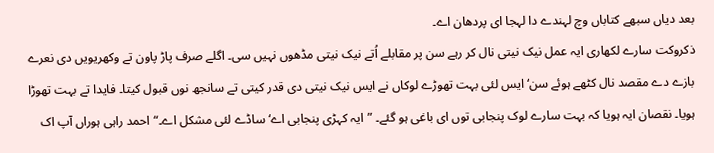بعد دیاں سبھے کتاباں وچ لہندے دا لہجا ای پردھان اے۔
ذکروکت سارے لکھاری ایہ عمل نیک نیتی نال کر رہے سن پر مقابلے اُتے نیک نیتی مڈھوں نہیں سی۔ اگلے صرف پاڑ پاون تے وکھریویں دی نعرے بازے دے مقصد نال کٹھے ہوئے سن‘ ایس لئی بہت تھوڑے لوکاں نے ایس نیک نیتی دی قدر کیتی تے سانجھ نوں قبول کیتا۔ فایدا تے بہت تھوڑا ہویا۔ نقصان ایہ ہویا کہ بہت سارے لوک پنجابی توں ای باغی ہو گئے۔ ”ایہ کہڑی پنجابی اے‘ ساڈے لئی مشکل اے۔“ احمد راہی ہوراں آپ اک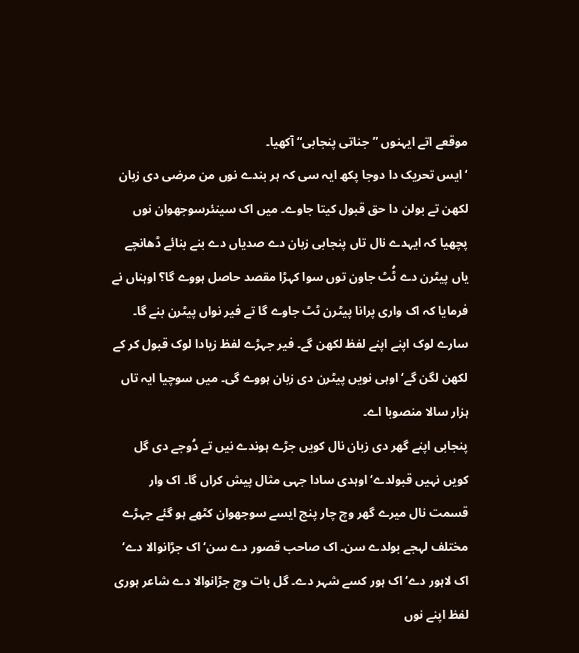موقعے اتے ایہنوں ”جناتی پنجابی“ آکھیا۔
‘ ایس تحریک دا دوجا پکھ ایہ سی کہ ہر بندے نوں من مرضی دی زبان لکھن تے بولن دا حق قبول کیتا جاوے۔ میں اک سینئرسوجھوان نوں پچھیا کہ ایہدے نال تاں پنجابی زبان دے صدیاں دے بنے بنائے ڈھانچے یاں پیٹرن دے ٹُٹ جاون توں سوا کہڑا مقصد حاصل ہووے گا؟ اوہناں نے فرمایا کہ اک واری پرانا پیٹرن ٹٹ جاوے گا تے فیر نواں پیٹرن بنے گا۔ سارے لوک اپنے اپنے لفظ لکھن گے۔ فیر جہڑے لفظ زیادا لوک قبول کر کے لکھن لگن گے‘ اوہی نویں پیٹرن دی زبان ہووے گی۔ میں سوچیا ایہ تاں ہزار سالا منصوبا اے۔
پنجابی اپنے گھر دی زبان نال کویں جڑے ہوندے نیں تے دُوجے دی گل کویں نہیں قبولدے‘ اوہدی سادا جہی مثال پیش کراں گا۔ اک وار قسمت نال میرے گھر وچ چار پنج ایسے سوجھوان کٹھے ہو گئے جہڑے مختلف لہجے بولدے سن۔ اک صاحب قصور دے سن‘ اک جڑانوالا دے‘ اک لاہور دے‘ اک ہور کسے شہر دے۔ گل بات وچ جڑانوالا دے شاعر ہوری لفظ اپنے نوں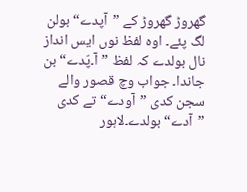گھروڑ گھروڑ کے ”آپدے“ بولن لگ پئے۔ اوہ لفظ نوں ایس انداز نال بولدے کہ لفظ ”آ۔پّدے“ بن جاندا۔ جواب وچ قصور والے سجن کدی ”آودے“ تے کدی ”آدے“بولدے۔لاہور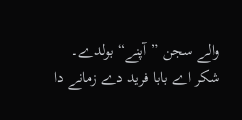والے سجن ”آپنے“ بولدے۔ شکر اے بابا فرید دے زمانے دا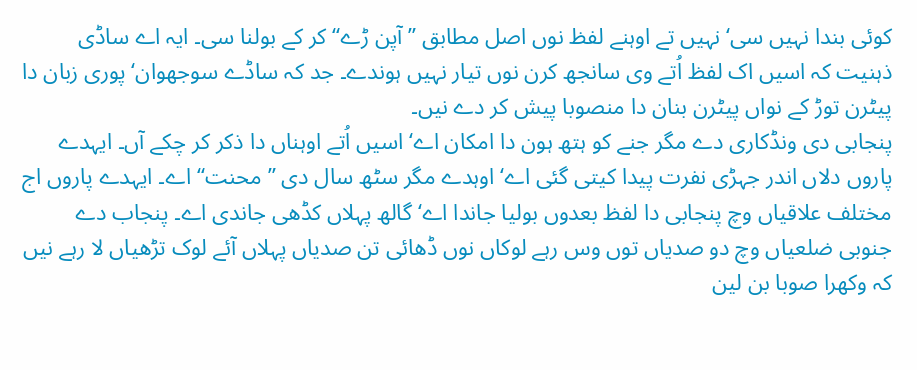کوئی بندا نہیں سی‘ نہیں تے اوہنے لفظ نوں اصل مطابق ”آپن ڑے“ کر کے بولنا سی۔ ایہ اے ساڈی ذہنیت کہ اسیں اک لفظ اُتے وی سانجھ کرن نوں تیار نہیں ہوندے۔ جد کہ ساڈے سوجھوان‘ پوری زبان دا پیٹرن توڑ کے نواں پیٹرن بنان دا منصوبا پیش کر دے نیں۔
پنجابی دی ونڈکاری دے مگر جنے کو ہتھ ہون دا امکان اے‘ اسیں اُتے اوہناں دا ذکر کر چکے آں۔ ایہدے پاروں دلاں اندر جہڑی نفرت پیدا کیتی گئی اے‘ اوہدے مگر سٹھ سال دی ”محنت“ اے۔ ایہدے پاروں اج مختلف علاقیاں وچ پنجابی دا لفظ بعدوں بولیا جاندا اے‘ گالھ پہلاں کڈھی جاندی اے۔ پنجاب دے جنوبی ضلعیاں وچ دو صدیاں توں وس رہے لوکاں نوں ڈھائی تن صدیاں پہلاں آئے لوک تڑھیاں لا رہے نیں کہ وکھرا صوبا بن لین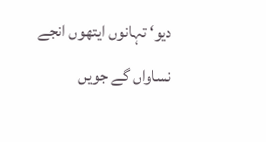دیو‘ تہانوں ایتھوں انجے نساواں گے جویں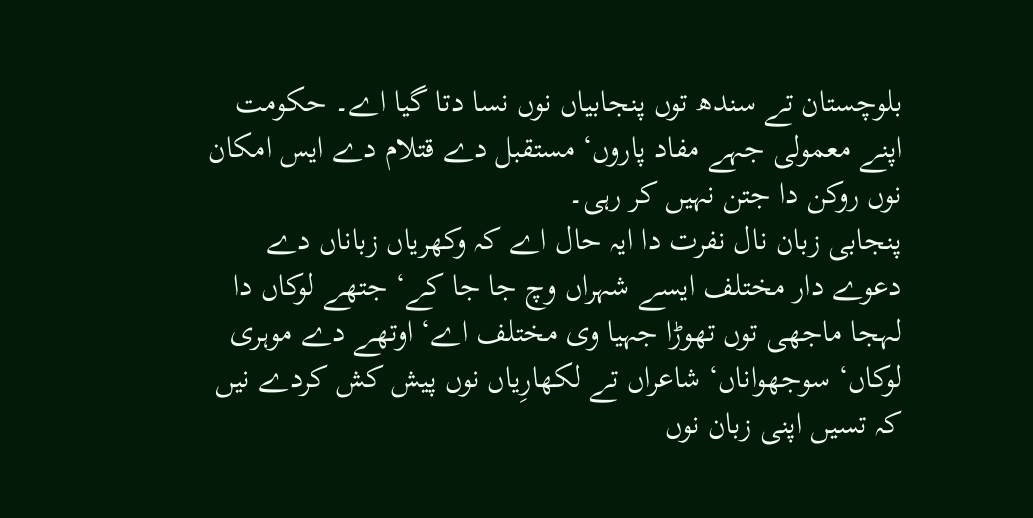بلوچستان تے سندھ توں پنجابیاں نوں نسا دتا گیا اے۔ حکومت اپنے معمولی جہے مفاد پاروں‘ مستقبل دے قتلام دے ایس امکان نوں روکن دا جتن نہیں کر رہی۔
پنجابی زبان نال نفرت دا ایہ حال اے کہ وکھریاں زباناں دے دعوے دار مختلف ایسے شہراں وچ جا جا کے‘ جتھے لوکاں دا لہجا ماجھی توں تھوڑا جہیا وی مختلف اے‘ اوتھے دے موہری لوکاں‘ سوجھواناں‘ شاعراں تے لکھارِیاں نوں پیش کش کردے نیں کہ تسیں اپنی زبان نوں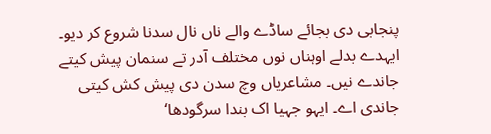پنجابی دی بجائے ساڈے والے ناں نال سدنا شروع کر دیو۔ ایہدے بدلے اوہناں نوں مختلف آدر تے سنمان پیش کیتے جاندے نیں۔ مشاعریاں وچ سدن دی پیش کش کیتی جاندی اے۔ ایہو جہیا اک بندا سرگودھا‘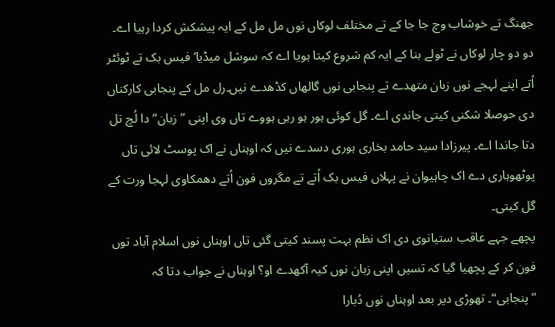جھنگ تے خوشاب وچ جا جا کے تے مختلف لوکاں نوں مل مل کے ایہ پیشکش کردا رہیا اے۔ دو دو چار لوکاں نے ٹولے بنا کے ایہ کم شروع کیتا ہویا اے کہ سوشل میڈیا‘ فیس بک تے ٹوئٹر اُتے اپنے لہجے نوں زبان متھدے تے پنجابی نوں گالھاں کڈھدے نیں۔رل مل کے پنجابی کارکناں دی حوصلا شکنی کیتی جاندی اے۔ گل کوئی ہور ہو رہی ہووے تاں وی اپنی ”زبان“ دا لُچ تل دتا جاندا اے۔ پیرزادا سید حامد بخاری ہوری دسدے نیں کہ اوہناں نے اک پوسٹ لائی تاں پوٹھوہاری دے اک چاہیوان نے پہلاں فیس بک اُتے تے مگروں فون اُتے دھمکاوی لہجا ورت کے گل کیتی۔
پچھے جہے عاقب ستیانوی دی اک نظم بہت پسند کیتی گئی تاں اوہناں نوں اسلام آباد توں فون کر کے پچھیا گیا کہ تسیں اپنی زبان نوں کیہ آکھدے او؟ اوہناں نے جواب دتا کہ ”پنجابی“۔ تھوڑی دیر بعد اوہناں نوں دُبارا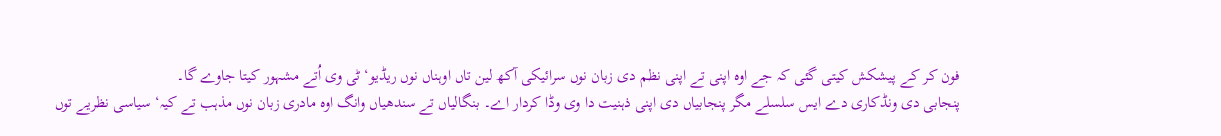فون کر کے پیشکش کیتی گئی کہ جے اوہ اپنی تے اپنی نظم دی زبان نوں سرائیکی آکھ لین تاں اوہناں نوں ریڈیو‘ ٹی وی اُتے مشہور کیتا جاوے گا۔
پنجابی دی ونڈکاری دے ایس سلسلے مگر پنجابیاں دی اپنی ذہنیت دا وی وڈا کردار اے۔ بنگالیاں تے سندھیاں وانگ اوہ مادری زبان نوں مذہب تے کیہ‘ سیاسی نظریے توں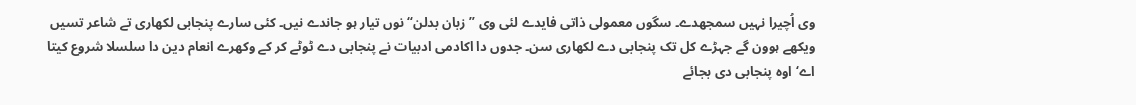وی اُچیرا نہیں سمجھدے۔ سگوں معمولی ذاتی فایدے لئی وی ”زبان بدلن“ نوں تیار ہو جاندے نیں۔ کئی سارے پنجابی لکھاری تے شاعر تسیں ویکھے ہوون گے جہڑے کل تک پنجابی دے لکھاری سن۔ جدوں دا اکادمی ادبیات نے پنجابی دے ٹوٹے کر کے وکھرے انعام دین دا سلسلا شروع کیتا اے‘اوہ پنجابی دی بجائے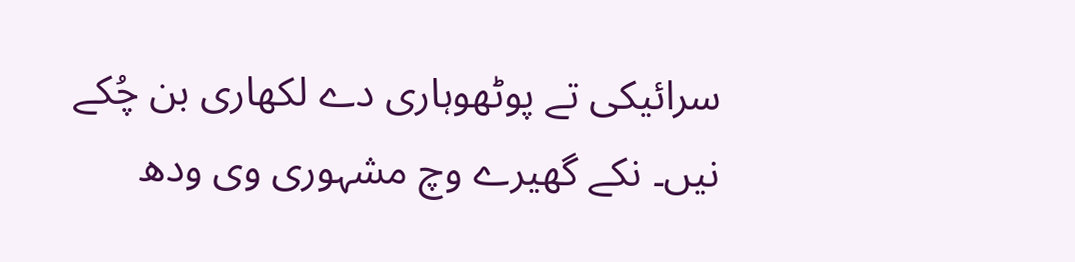سرائیکی تے پوٹھوہاری دے لکھاری بن چُکے نیں۔ نکے گھیرے وچ مشہوری وی ودھ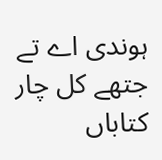ہوندی اے تے جتھے کل چار کتاباں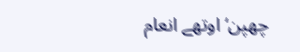چھپن‘ اوتھے انعام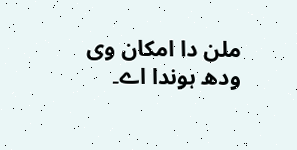ملن دا امکان وی ودھ ہوندا اے۔